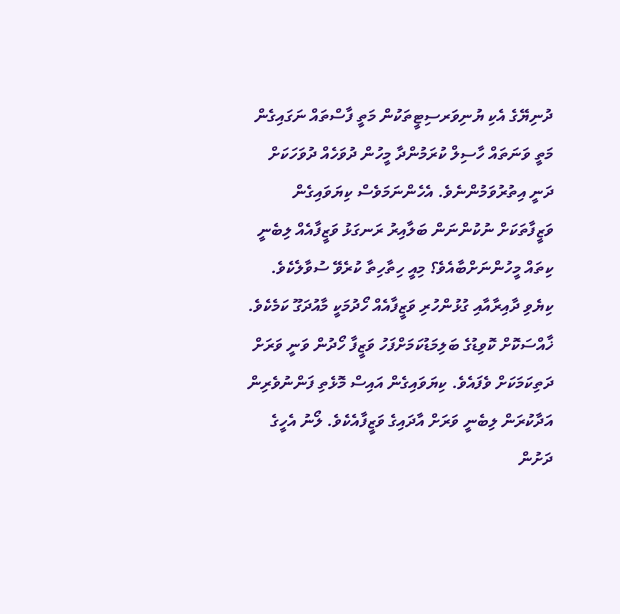ދުނިޔޭގެ އެކި ޔުނިވަރސިޓީތަކުން މަތީ ފާސްތައް ނަގައިގެން މަތީ ވަނަތައް ހާސިލް ކުރަމުންދާ މީހުން ދުވަހެއް ދުވަހަކަށް ދަނީ އިތުރުވަމުންނެވެ. އެހެންނަމަވެސް ކިޔަވައިގެން ވަޒީފާތަކަށް ނުކުންނަން ބަލާއިރު ރަނގަޅު ވަޒީފާއެއް ލިބެނީ ކިތައް މީހުންނަށްބާއެވެ؟ މިއީ ހިތާހިތާ ކުރެވޭ ސުވާލެކެވެ.
ކިޔެވި ދާއިރާއާއި ގުޅުންހުރި ވަޒީފާއެއް ހޯދުމަކީ މާއުދަގޫ ކަމެކެވެ. ޚާއްސަކޮށް ކޮވިޑުގެ ބަލިމަޑުކަމަށްފަހު ވަޒީފާ ހޯދުން ވަނީ ވަރަށް ދަތިކަމަކަށް ވެފައެވެ. ކިޔަވައިގެން އައިސް މޮޅެތި ފަންނުވެރިން އަދާކުރަން ލިބެނީ ވަރަށް އާދައިގެ ވަޒީފާއެކެވެ. ލޯނު އެހީގެ ދަށުން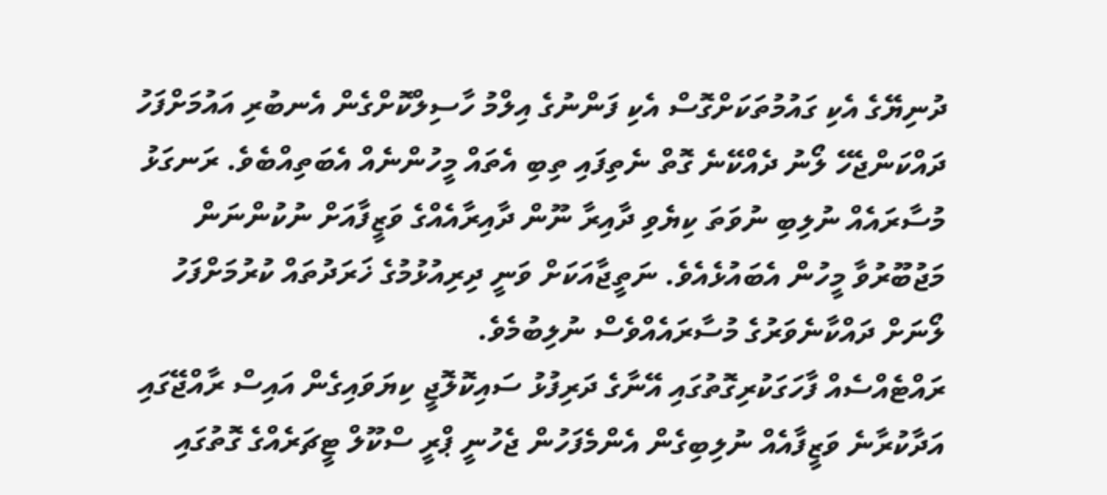ދުނިޔޭގެ އެކި ގައުމުތަކަށްގޮސް އެކި ފަންނުގެ އިލްމު ހާސިލްކޮށްގެން އެނބުރި އައުމަށްފަހު ދައްކަންޖެހޭ ލޯނު ދެއްކޭނެ ގޮތް ނެތިފައި ތިބި އެތައް މީހުންނެއް އެބަތިއްބެވެ. ރަނގަޅު މުސާރައެއް ނުލިބި ނުވަތަ ކިޔެވި ދާއިރާ ނޫން ދާއިރާއެއްގެ ވަޒީފާއަށް ނުކުންނަން މަޖުބޫރުވާ މީހުން އެބައުޅެއެވެ. ނަތީޖާއަކަށް ވަނީ ދިރިއުޅުމުގެ ޚަރަދުތައް ކުރުމަށްފަހު ލޯނަށް ދައްކާނެވަރުގެ މުސާރައެއްވެސް ނުލިބުމެވެ.
ރައްޓެއްސެއް ފާހަގަކުރިގޮތުގައި އޭނާގެ ދަރިފުޅު ސައިކޮލޮޖީ ކިޔަވައިގެން އައިސް ރާއްޖޭގައި އަދާކުރާނެ ވަޒީފާއެއް ނުލިބިގެން އެންމެފަހުން ޖެހުނީ ޕްރީ ސްކޫލް ޓީޗަރެއްގެ ގޮތުގައި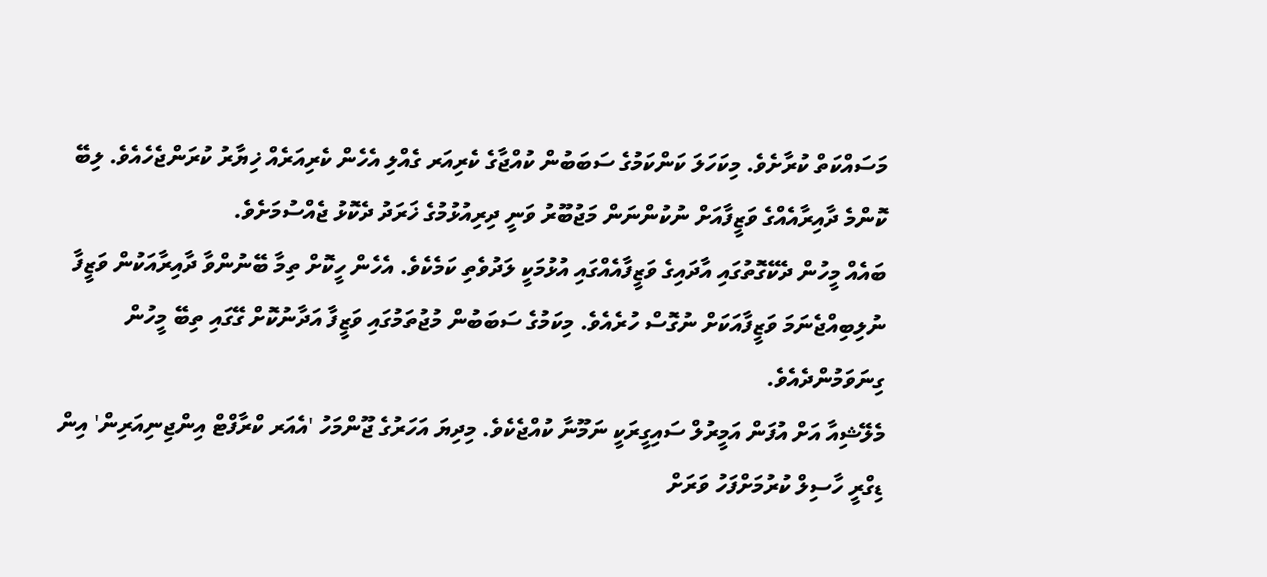މަސައްކަތް ކުރާށެވެ. މިކަހަލަ ކަންކަމުގެ ސަބަބުން ކުއްޖާގެ ކެރިއަރ ގެއްލި އެހެން ކެރިއަރެއް ޚިޔާރު ކުރަންޖެހެއެވެ. ލިބޭ ކޮންމެ ދާއިރާއެއްގެ ވަޒީފާއަށް ނުކުންނަން މަޖުބޫރު ވަނީ ދިރިއުޅުމުގެ ޚަރަދު ދެކޮޅު ޖެއްސުމަށެވެ.
ބައެއް މީހުން ދެކޭގޮތުގައި އާދައިގެ ވަޒީފާއެއްގައި އުޅުމަކީ ލަދުވެތި ކަމެކެވެ. އެހެން ހީކޮށް ތިމާ ބޭނުންވާ ދާއިރާއަކުން ވަޒީފާ ނުލިބިއްޖެނަމަ ވަޒީފާއަކަށް ނުގޮސް ހުރެއެވެ. މިކަމުގެ ސަބަބުން މުޖުތަމުގައި ވަޒީފާ އަދާނުކޮށް ގޭގައި ތިބޭ މީހުން ގިނަވަމުންދެއެވެ.
މެލޭޝިއާ އަށް އުފަން އަމީރުލް ސައިގީރަކީ ނަމޫނާ ކުއްޖެކެވެ. މިދިޔަ އަހަރުގެ ޖޫންމަހު 'އެއަރ ކްރާފްޓް އިންޖިނިއަރިން' އިން ޑިގްރީ ހާސިލް ކުރުމަށްފަހު ވަރަށް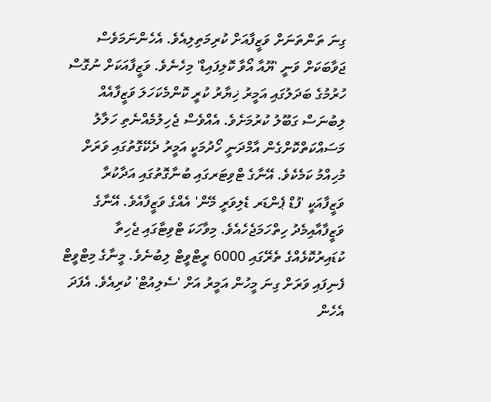ގިނަ ތަންތަނަށް ވަޒީފާއަށް ކުރިމަތިލިއެވެ. އެހެންނަމަވެސް ޖަވާބަކަށް ވަނީ 'ޔޫއާ އޯވާ ކޮލިފައިޑް' މިހެނެވެ. ވަޒީފާއަކަށް ނުގޮސް ހުރުމުގެ ބަދަލުގައި އަމީރު ޚިޔާރު ކުރީ ކޮންމެކަހަލަ ވަޒީފާއެއް ލިބުނަސް ގަބޫލު ކުރުމަށެވެ. އެއްވެސް ޖެހިލުމެއްނެތި ހަލާލު މަސައްކަތްކޮށްގެން އާމްދަނީ ހޯދުމަކީ އަމީރު ދެކޭގޮތުގައި ވަރަށް މުހިއްމު ކަމެކެވެ. އޭނާގެ ޓްވިޓަރގައި ބުނާގޮތުގައި އަދާކުރާ ވަޒީފާއަކީ 'ފުޑް ޕެންޑަރ ޑެލިވަރީ މޭން' އެއްގެ ވަޒީފާއެވެ. އޭނާގެ ވަޒީފާއާއިމެދު ހިތްހަމަޖެހެއެވެ. މިވާހަކަ ޓްވިޓާގައި ޖެހިތާ ކުޑައިރުކޮޅެއްގެ ތެރޭގައި 6000 ރީޓްވީޓް ލިބުނެވެ. މީނާގެ މިޓްވީޓް ފެނިފައި ވަރަށް ގިނަ މީހުން އަމީރު އަށް 'ސެލިއުޓް' ކުރިއެވެ. އެފަދަ އެހެން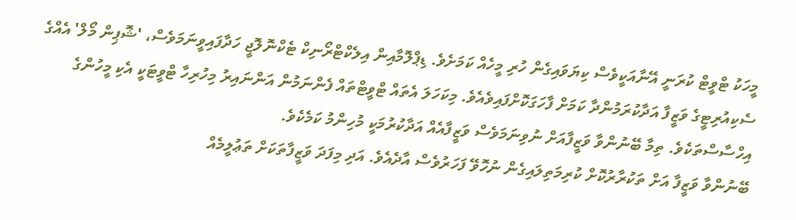މީހަކު ޓްވީޓް ކުރަނީ އޭނާއަކީވެސް ކިޔަވައިގެން ހުރި މީހެއް ކަމަށެވެ. ޑިޕްލޮމާއިން އިލެކްޓްރޯނިކް ޓެކްނޮލޮޖީ ހަދާފައިވީނަމަވެސް، 'ޝޮޕިން މޯލް' އެއްގެ ސެކިއުރިޓީގެ ވަޒީފާ އަދާކުރަމުންދާ ކަމަށް ފާހަގަކޮށްފައިވެއެވެ. މިކަހަލަ އެތައް ޓްވީޓްތައް ފެންނަމުން އަންނައިރު މިހުރިހާ ޓްވީޓަކީ އެކި މީހުންގެ އިހްސާސްތަކެވެ. ތިމާ ބޭނުންވާ ވަޒީފާއަށް ނުވިނަމަވެސް ވަޒީފާއެއް އަދާކުރުމަކީ މުހިންމު ކަމެކެވެ.
ބޭނުންވާ ވަޒީފާ އަށް ތަކުރާރުކޮށް ކުރިމަތިލައިގެން ނުހޮވޭ ފަހަރުވެސް އާދެއެވެ. އަދި މިފަދަ ވަޒީފާތަކަށް ތަޢުލީމެއް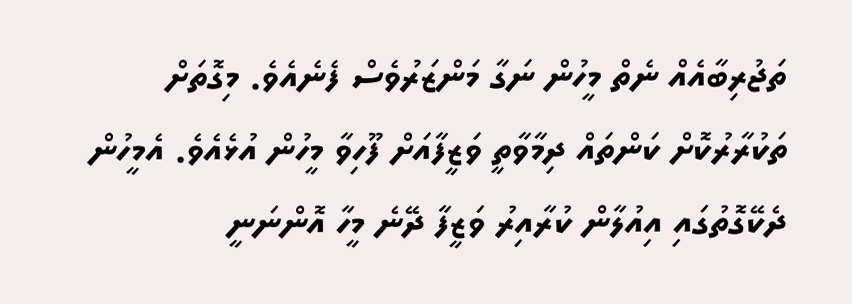ތަޖުރިބާއެއް ނެތް މީހުން ނަގާ މަންޒަރުވެސް ފެނެއެވެ. މިގޮތަށް ތަކުރާރުކޮށް ކަންތައް ދިމާވާތީ ވަޒީފާއަށް ފޫހިވާ މީހުން އުޅެއެވެ. އެމީހުން ދެކޭގޮތުގައި އިއުލާން ކުރާއިރު ވަޒީފާ ދޭނެ މީހާ އޮންނަނީ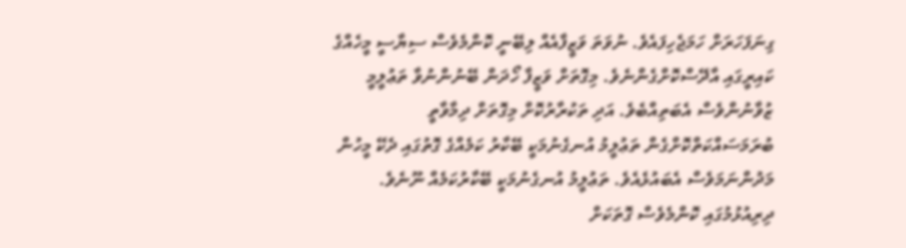ގިނަފަހަރަށް ހަމަޖެހިފައެވެ. ނުވަތަ ވަޒީފާއެއް ލިބޭނީ ކޮންމެވެސް ސިޔާސީ މީހެއްގެ ކައިރީގައި އާދޭސްކޮށްގެންނެވެ. މިގޮތަށް ވަޒީފާ ހޯދަން ބޭނުންނުވާ ތަޢުލީމީ ޒުވާނުންވެސް އެބަތިއްބެވެ. އަދި ތަކުރާރުކޮށް މިގޮތަށް ދިމާވާތީ ބުރަމަސައްކަތްކޮށްގެން ތަޢުލީމު އުނގެނުމަކީ ބޭކާރު ކަމެއްގެ ގޮތުގައި ދެކޭ މީހުން މަދުންނަމަވެސް އެބައުޅެއެވެ. ތަޢުލީމު އުނގެނުމަކީ ބޭކާރުކަމެއް ނޫނެވެ. ދިރިއުޅުމުގައި ކޮންމެވެސް ގޮތަކަށް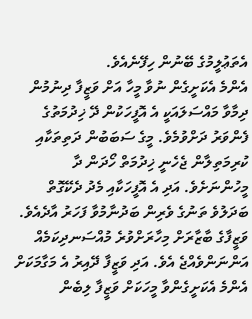އެތަޢުލީމުގެ ބޭނުން ހިފޭނެއެވެ.
އެންމެ އެކަށީގެން ނުވާ މީހާ އަށް ވަޒީފާ ދިނުމުން ދިމާވާ މައްސަލައަކީ އެ އޮފީހަކުން ދޭ ޚިދުމަތުގެ ފެންވަރު ދަށްވުމެވެ. މީގެ ސަބަބުން ދަތިތަކާއި ކުރިމަތިލާން ޖެހެނީ ޚިދުމަތް ހޯދަން ދާ މީހުންނަށެވެ. އަދި އެ އޮފީހަކާއި މެދު ދެކޭގޮތް ބަދަލުވެ ތަނުގެ ވެރިން ބަދުނާމުވާ ފަހަރު އާދެއެވެ.
ވަޒީފާގެ ބާޒާރަށް މިހާރަށްވުރެ މުއްސަނދިކަމެއް އަންނަންވެއްޖެ އެވެ. އަދި ވަޒީފާ ދޭއިރު އެ މަގާމަކަށް އެންމެ އެކަށީގެންވާ މީހަކަށް ވަޒީފާ ލިބެން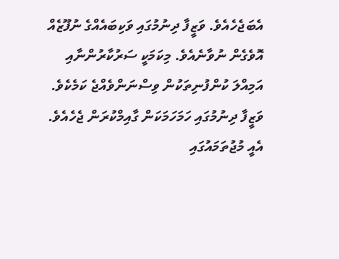އެބަޖެހެއެވެ. ވަޒީފާ ދިނުމުގައި ވަކިބައެއްގެ ނުފޫޒެއް އޮވެގެން ނުވާނެއެވެ. މިކަމަކީ ސަރުކާރުންނާއި އަމިއްލަ ކުންފުނިތަކުން ވިސްނަންވެއްޖެ ކަމެކެވެ. ވަޒީފާ ދިނުމުގައި ހަމަހަމަކަން ގާއިމްކުރަން ޖެހެއެވެ. އެއީ މުޖުތަމައުގައި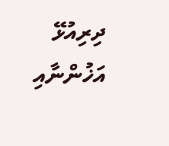ދިރިއުޅޭ އަޚުންނާއި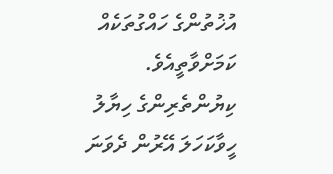އުޚުތުންގެ ހައްގުތަކެއް ކަމަށްވާތީއެވެ.
ކިޔުންތެރިންގެ ހިޔާލު
ހީވާކަހަލަ އޭރުން ދެވަނަ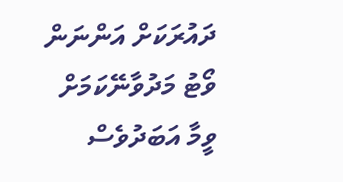ދައުރަކަށް އަންނަން ވޯޓު މަދުވާނޭކަމަށް
ވީމާ އަބަދުވެސް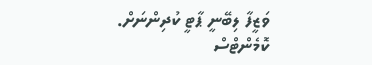ވަޒީފާ ލިބޭނީ ޕާޓީ ކުދިންނަށް.
ކޮމެންޓްސް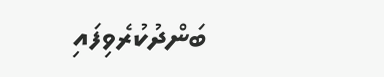ބަންދުކުރެވިފައި